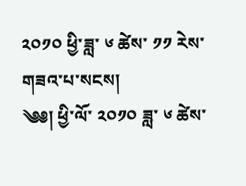༢༠༡༠ ཕྱི་ཟླ་ ༦ ཚེས་ ༡༡ རེས་གཟའ་པ་སངས།
༄༅། ཕྱི་ལོ་ ༢༠༡༠ ཟླ་ ༦ ཚེས་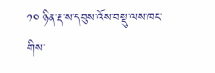༡༠ ཉིན་རྡ་ས་དབུས་འོས་བསྡུ་ལས་ཁང་གིས་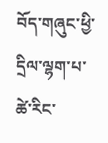བོད་གཞུང་ཕྱི་དྲིལ་ལྷག་པ་ཚེ་རིང་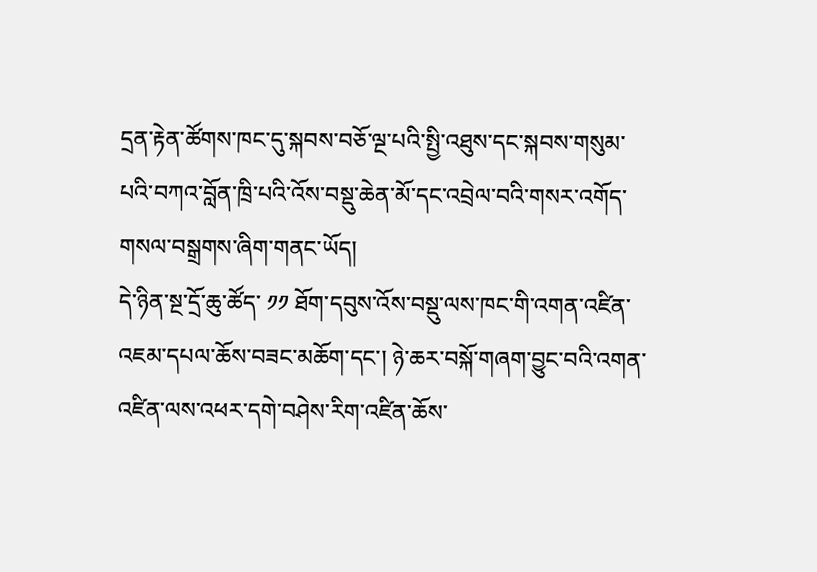དྲན་རྟེན་ཚོགས་ཁང་དུ་སྐབས་བཅོ་ལྔ་པའི་སྤྱི་འཐུས་དང་སྐབས་གསུམ་པའི་བཀའ་བློན་ཁྲི་པའི་འོས་བསྡུ་ཆེན་མོ་དང་འབྲེལ་བའི་གསར་འགོད་གསལ་བསྒྲགས་ཞིག་གནང་ཡོད།
དེ་ཉིན་སྔ་དྲོ་ཆུ་ཚོད་ ༡༡ ཐོག་དབུས་འོས་བསྡུ་ལས་ཁང་གི་འགན་འཛིན་འཇམ་དཔལ་ཆོས་བཟང་མཆོག་དང་། ཉེ་ཆར་བསྐོ་གཞག་བྱུང་བའི་འགན་འཛིན་ལས་འཕར་དགེ་བཤེས་རིག་འཛིན་ཆོས་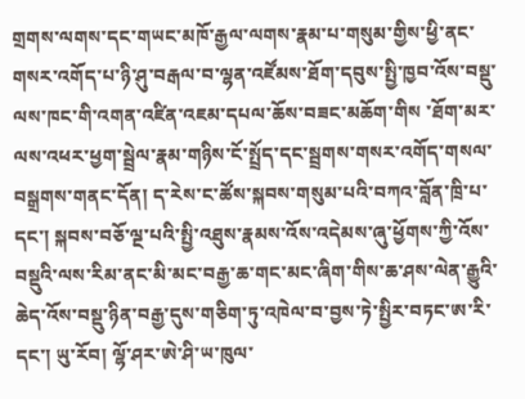གྲགས་ལགས་དང་གཡང་མཁོ་རྒྱལ་ལགས་རྣམ་པ་གསུམ་གྱིས་ཕྱི་ནང་གསར་འགོད་པ་ཉི་ཤུ་བརྒལ་བ་ལྷན་འཛོམས་ཐོག་དབུས་སྤྱི་ཁྱབ་འོས་བསྡུ་ལས་ཁང་གི་འགན་འཛིན་འཇམ་དཔལ་ཆོས་བཟང་མཆོག་གིས ་ཐོག་མར་ལས་འཕར་ཕྱག་སྦྲེལ་རྣམ་གཉིས་ངོ་སྤྲོད་དང་སྦྲགས་གསར་འགོད་གསལ་བསྒྲགས་གནང་དོན། ད་རེས་ང་ཚོས་སྐབས་གསུམ་པའི་བཀའ་བློན་ཁྲི་པ་དང་། སྐབས་བཅོ་ལྔ་པའི་སྤྱི་འཐུས་རྣམས་འོས་འདེམས་ཞུ་ཕྱོགས་ཀྱི་འོས་བསྡུའི་ལས་རིམ་ནང་མི་མང་བརྒྱ་ཆ་གང་མང་ཞིག་གིས་ཆ་ཤས་ལེན་རྒྱུའི་ཆེད་འོས་བསྡུ་ཉིན་བརྒྱ་དུས་གཅིག་ཏུ་འཁེལ་བ་བྱས་ཏེ་སྤྱིར་བཏང་ཨ་རི་དང་། ཡུ་རོབ། ལྷོ་ཤར་ཨེ་ཤི་ཡ་ཁུལ་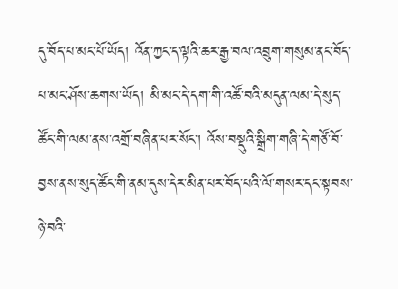དུ་བོད་པ་མང་པོ་ཡོད། འོན་ཀྱང་ད་ལྟའི་ཆར་རྒྱ་བལ་འབྲུག་གསུམ་ནང་བོད་པ་མང་ཤོས་ཆགས་ཡོད། མི་མང་དེ་དག་གི་འཚོ་བའི་མདུན་ལམ་དེ་སུད་ཚོང་གི་ལམ་ནས་འགྲོ་བཞིན་པར་སོང་། འོས་བསྡུའི་སྒྲིག་གཞི་དེ་གཙོ་བོ་བྱས་ནས་སུད་ཚོང་གི་ནམ་དུས་དེར་མིན་པར་བོད་པའི་ལོ་གསར་དང་སྟབས་ཉེ་བའི་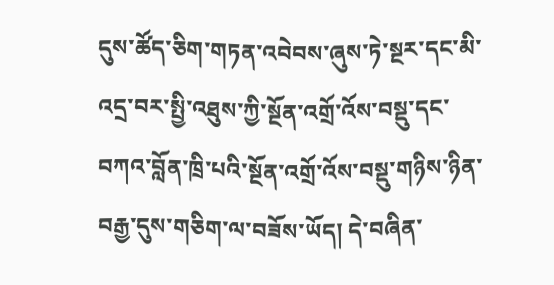དུས་ཚོད་ཅིག་གཏན་འབེབས་ཞུས་ཏེ་སྔར་དང་མི་འདྲ་བར་སྤྱི་འཐུས་ཀྱི་སྔོན་འགྲོ་འོས་བསྡུ་དང་བཀའ་བློན་ཁྲི་པའི་སྔོན་འགྲོ་འོས་བསྡུ་གཉིས་ཉིན་བརྒྱ་དུས་གཅིག་ལ་བཟོས་ཡོད། དེ་བཞིན་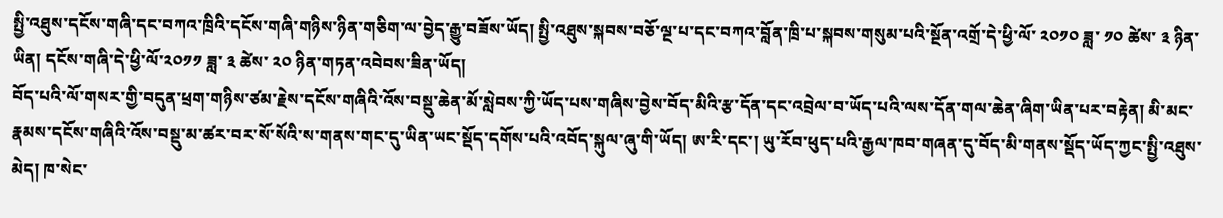སྤྱི་འཐུས་དངོས་གཞི་དང་བཀའ་ཁྲིའི་དངོས་གཞི་གཉིས་ཉིན་གཅིག་ལ་བྱེད་རྒྱུ་བཟོས་ཡོད། སྤྱི་འཐུས་སྐབས་བཅོ་ལྔ་པ་དང་བཀའ་བློན་ཁྲི་པ་སྐབས་གསུམ་པའི་སྔོན་འགྲོ་དེ་ཕྱི་ལོ་ ༢༠༡༠ ཟླ་ ༡༠ ཚེས་ ༣ ཉིན་ཡིན། དངོས་གཞི་དེ་ཕྱི་ལོ་༢༠༡༡ ཟླ་ ༣ ཚེས་ ༢༠ ཉིན་གཏན་འབེབས་ཟིན་ཡོད།
བོད་པའི་ལོ་གསར་གྱི་བདུན་ཕྲག་གཉིས་ཙམ་རྗེས་དངོས་གཞིའི་འོས་བསྡུ་ཆེན་མོ་སླེབས་ཀྱི་ཡོད་པས་གཞིས་བྱེས་བོད་མིའི་རྩ་དོན་དང་འབྲེལ་བ་ཡོད་པའི་ལས་དོན་གལ་ཆེན་ཞིག་ཡིན་པར་བརྟེན། མི་མང་རྣམས་དངོས་གཞིའི་འོས་བསྡུ་མ་ཚར་བར་སོ་སོའི་ས་གནས་གང་དུ་ཡིན་ཡང་སྡོད་དགོས་པའི་འབོད་སྐུལ་ཞུ་གི་ཡོད། ཨ་རི་དང་། ཡུ་རོབ་ཕུད་པའི་རྒྱལ་ཁབ་གཞན་དུ་བོད་མི་གནས་སྡོད་ཡོད་ཀྱང་སྤྱི་འཐུས་མེད། ཁ་སེང་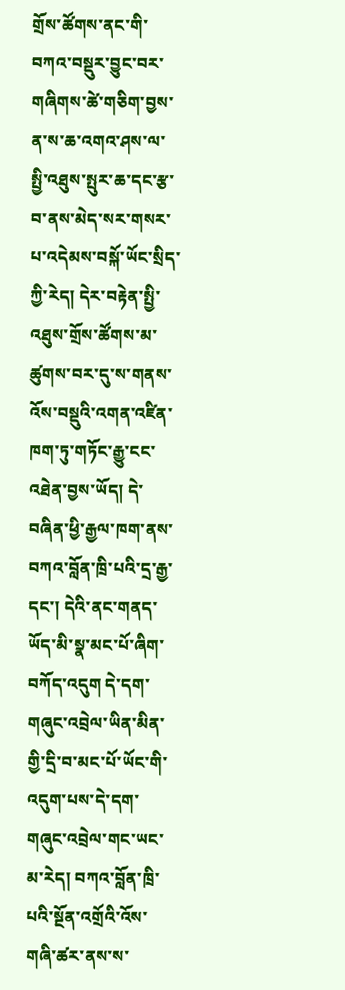གྲོས་ཚོགས་ནང་གི་བཀའ་བསྡུར་བྱུང་བར་གཞིགས་ཚེ་གཅིག་བྱས་ན་ས་ཆ་འགའ་ཤས་ལ་སྤྱི་འཐུས་སྤུར་ཆ་དང་རྩ་བ་ནས་མེད་སར་གསར་པ་འདེམས་བསྐོ་ཡོང་སྲིད་ཀྱི་རེད། དེར་བརྟེན་སྤྱི་འཐུས་གྲོས་ཚོགས་མ་ཚུགས་བར་དུ་ས་གནས་འོས་བསྡུའི་འགན་འཛིན་ཁག་ཏུ་གཏོང་རྒྱུ་ངང་འཐེན་བྱས་ཡོད། དེ་བཞིན་ཕྱི་རྒྱལ་ཁག་ནས་བཀའ་བློན་ཁྲི་པའི་དྲ་རྒྱ་དང་། དེའི་ནང་གནད་ཡོད་མི་སྣ་མང་པོ་ཞིག་བཀོད་འདུག དེ་དག་གཞུང་འབྲེལ་ཡིན་མིན་གྱི་དྲི་བ་མང་པོ་ཡོང་གི་འདུག་པས་དེ་དག་གཞུང་འབྲེལ་གང་ཡང་མ་རེད། བཀའ་བློན་ཁྲི་པའི་སྔོན་འགྲོའི་འོས་གཞི་ཚར་ནས་ས་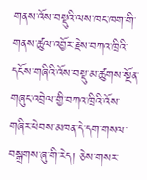གནས་འོས་བསྡུའི་ལས་ཁང་ཁག་གི་གནས་ཚུལ་འབྱོར་རྗེས་བཀའ་ཁྲིའི་དངོས་གཞིའི་འོས་བསྡུ་མ་ཚུགས་སྔོན་གཞུང་འབྲེལ་གྱི་བཀའ་ཁྲིའི་འོས་གཞིར་ཕེབས་མཁན་དེ་དག་གསལ་བསྒྲགས་ཞུ་གི་རེད། ཅེས་གསར་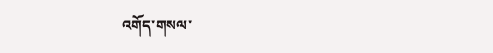འགོད་གསལ་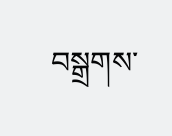བསྒྲགས་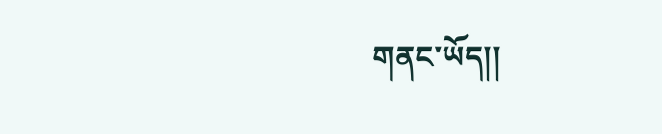གནང་ཡོད།།